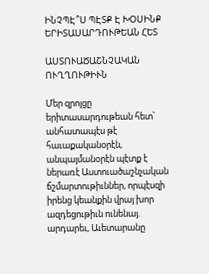ԻՆՉՊԷ՞Ս ՊԷՏՔ Է ԽՕՍԻՆՔ ԵՐԻՏԱՍԱՐԴՈՒԹԵԱՆ ՀԵՏ

ԱՍՏՈՒԱԾԱՇՆՉԱԿԱՆ ՈՒՂՂՈՒԹԻՒՆ

Մեր զրոյցը երիտասարդութեան հետ՝ անհատապէս թէ հաւաքականօրէն, անպայմանօրէն պէտք է ներառէ Աստուածաշնչական ճշմարտութիւններ, որպէսզի իրենց կեանքին վրայ խոր ազդեցութիւն ունենայ. արդարեւ, Աւետարանը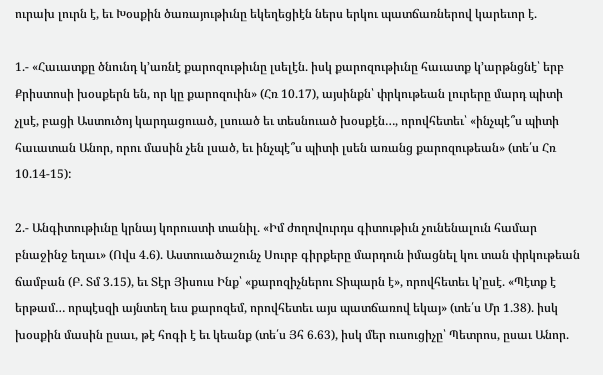ուրախ լուրն է, եւ Խօսքին ծառայութիւնը եկեղեցիէն ներս երկու պատճառներով կարեւոր է.

1.- «Հաւատքը ծնունդ կ՚առնէ քարոզութիւնը լսելէն. իսկ քարոզութիւնը հաւատք կ՚արթնցնէ՝ երբ Քրիստոսի խօսքերն են, որ կը քարոզուին» (Հռ 10.17), այսինքն՝ փրկութեան լուրերը մարդ պիտի չլսէ, բացի Աստուծոյ կարդացուած, լսուած եւ տեսնուած խօսքէն…, որովհետեւ՝ «ինչպէ՞ս պիտի հաւատան Անոր, որու մասին չեն լսած, եւ ինչպէ՞ս պիտի լսեն առանց քարոզութեան» (տե՛ս Հռ 10.14-15):

2.- Անգիտութիւնը կրնայ կորուստի տանիլ. «Իմ ժողովուրդս գիտութիւն չունենալուն համար բնաջինջ եղաւ» (Ովս 4.6). Աստուածաշունչ Սուրբ գիրքերը մարդուն իմացնել կու տան փրկութեան ճամբան (Բ. Տմ 3.15), եւ Տէր Յիսուս Ինք՝ «քարոզիչներու Տիպարն է», որովհետեւ կ՚ըսէ. «Պէտք է երթամ… որպէսզի այնտեղ եւս քարոզեմ, որովհետեւ այս պատճառով եկայ» (տե՛ս Մր 1.38). իսկ խօսքին մասին ըսաւ, թէ հոգի է եւ կեանք (տե՛ս Յհ 6.63), իսկ մեր ուսուցիչը՝ Պետրոս, ըսաւ Անոր.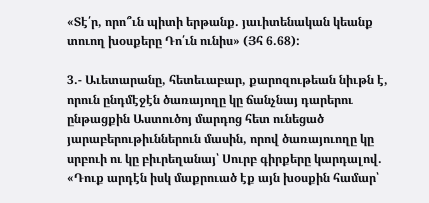«Տէ՛ր, որո՞ւն պիտի երթանք. յաւիտենական կեանք տուող խօսքերը Դո՛ւն ունիս» (Յհ 6.68):

3.- Աւետարանը, հետեւաբար, քարոզութեան նիւթն է, որուն ընդմէջէն ծառայողը կը ճանչնայ դարերու ընթացքին Աստուծոյ մարդոց հետ ունեցած յարաբերութիւններուն մասին, որով ծառայուողը կը սրբուի ու կը բիւրեղանայ՝ Սուրբ գիրքերը կարդալով. «Դուք արդէն իսկ մաքրուած էք այն խօսքին համար՝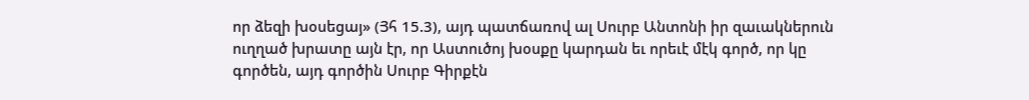որ ձեզի խօսեցայ» (Յհ 15.3), այդ պատճառով ալ Սուրբ Անտոնի իր զաւակներուն ուղղած խրատը այն էր, որ Աստուծոյ խօսքը կարդան եւ որեւէ մէկ գործ, որ կը գործեն, այդ գործին Սուրբ Գիրքէն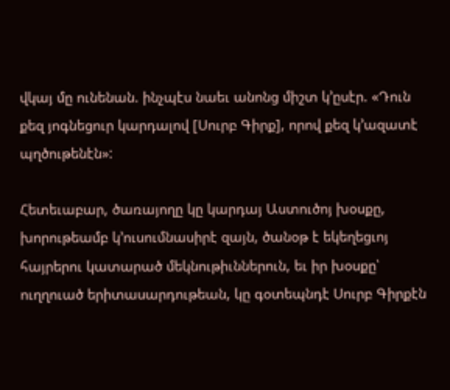վկայ մը ունենան. ինչպէս նաեւ անոնց միշտ կ՚ըսէր. «Դուն քեզ յոգնեցուր կարդալով [Սուրբ Գիրք], որով քեզ կ՚ազատէ պղծութենէն»:

Հետեւաբար, ծառայողը կը կարդայ Աստուծոյ խօսքը, խորութեամբ կ՚ուսումնասիրէ զայն, ծանօթ է եկեղեցւոյ հայրերու կատարած մեկնութիւններուն, եւ իր խօսքը՝ ուղղուած երիտասարդութեան, կը գօտեպնդէ Սուրբ Գիրքէն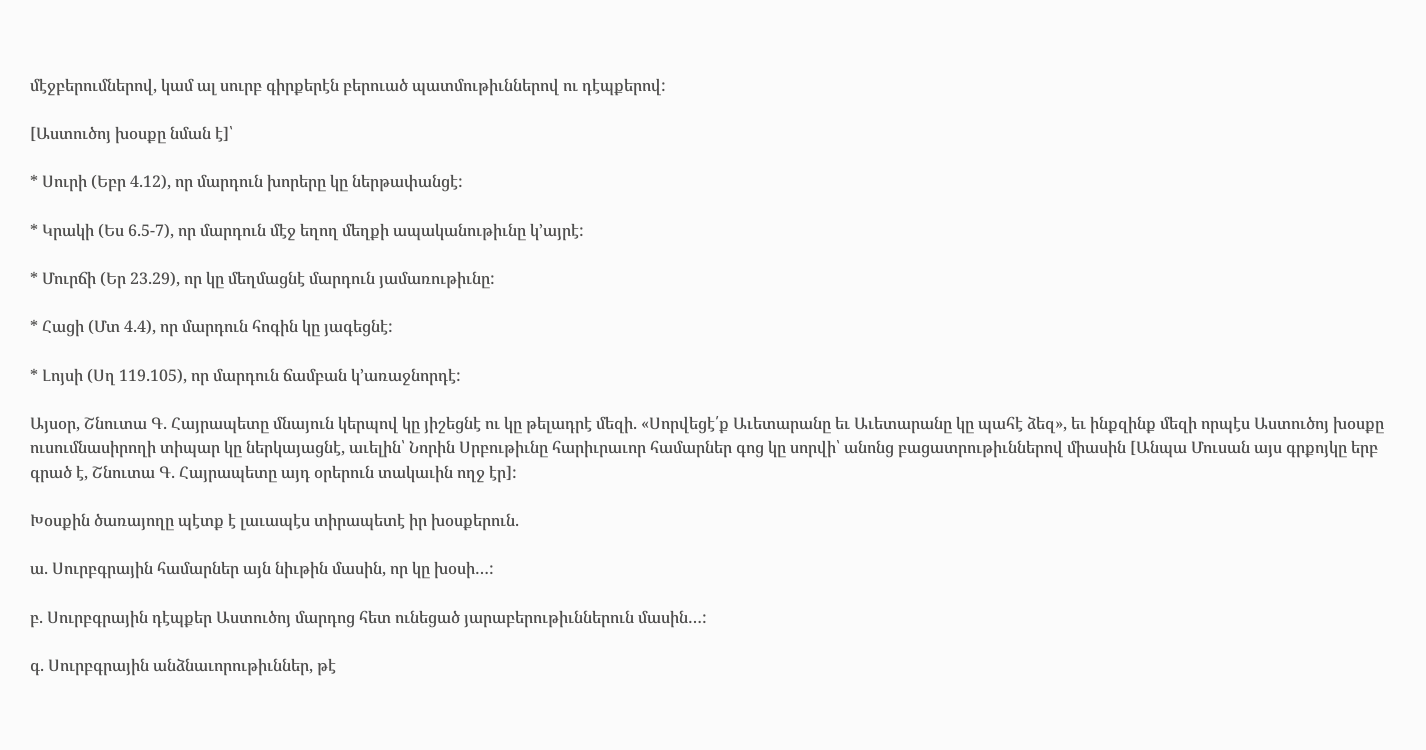մէջբերումներով, կամ ալ սուրբ գիրքերէն բերուած պատմութիւններով ու դէպքերով:

[Աստուծոյ խօսքը նման է]՝

* Սուրի (Եբր 4.12), որ մարդուն խորերը կը ներթափանցէ:

* Կրակի (Ես 6.5-7), որ մարդուն մէջ եղող մեղքի ապականութիւնը կ՚այրէ:

* Մուրճի (Եր 23.29), որ կը մեղմացնէ մարդուն յամառութիւնը:

* Հացի (Մտ 4.4), որ մարդուն հոգին կը յագեցնէ:

* Լոյսի (Սղ 119.105), որ մարդուն ճամբան կ՚առաջնորդէ:

Այսօր, Շնուտա Գ. Հայրապետը մնայուն կերպով կը յիշեցնէ ու կը թելադրէ մեզի. «Սորվեցէ՛ք Աւետարանը եւ Աւետարանը կը պահէ ձեզ», եւ ինքզինք մեզի որպէս Աստուծոյ խօսքը ուսումնասիրողի տիպար կը ներկայացնէ, աւելին՝ Նորին Սրբութիւնը հարիւրաւոր համարներ գոց կը սորվի՝ անոնց բացատրութիւններով միասին [Անպա Մուսան այս գրքոյկը երբ գրած է, Շնուտա Գ. Հայրապետը այդ օրերուն տակաւին ողջ էր]:

Խօսքին ծառայողը պէտք է լաւապէս տիրապետէ իր խօսքերուն.

ա. Սուրբգրային համարներ այն նիւթին մասին, որ կը խօսի…:

բ. Սուրբգրային դէպքեր Աստուծոյ մարդոց հետ ունեցած յարաբերութիւններուն մասին…:

գ. Սուրբգրային անձնաւորութիւններ, թէ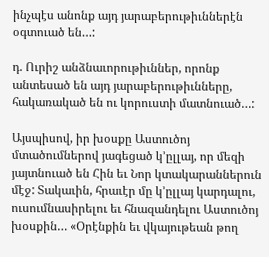ինչպէս անոնք այդ յարաբերութիւններէն օգտուած են…:

դ. Ուրիշ անձնաւորութիւններ, որոնք անտեսած են այդ յարաբերութիւնները, հակառակած են ու կորուստի մատնուած…:

Այսպիսով, իր խօսքը Աստուծոյ մտածումներով յագեցած կ՚ըլլայ, որ մեզի յայտնուած են Հին եւ Նոր կտակարաններուն մէջ: Տակաւին, հրաւէր մը կ՚ըլլայ կարդալու, ուսումնասիրելու եւ հնազանդելու Աստուծոյ խօսքին… «Օրէնքին եւ վկայութեան թող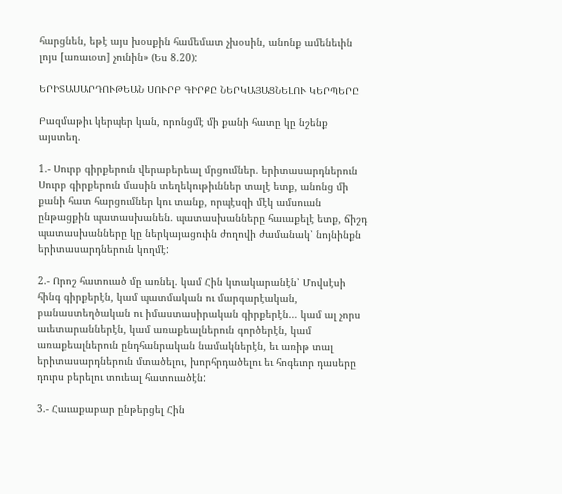հարցնեն, եթէ այս խօսքին համեմատ չխօսին, անոնք ամենեւին լոյս [առաւօտ] չունին» (Ես 8.20):

ԵՐԻՏԱՍԱՐԴՈՒԹԵԱՆ ՍՈՒՐԲ ԳԻՐՔԸ ՆԵՐԿԱՅԱՑՆԵԼՈՒ ԿԵՐՊԵՐԸ

Բազմաթիւ կերպեր կան, որոնցմէ մի քանի հատը կը նշենք այստեղ.

1.- Սուրբ գիրքերուն վերաբերեալ մրցումներ. երիտասարդներուն Սուրբ գիրքերուն մասին տեղեկութիւններ տալէ ետք, անոնց մի քանի հատ հարցումներ կու տանք, որպէսզի մէկ ամսուան ընթացքին պատասխանեն. պատասխանները հաւաքելէ ետք, ճիշդ պատասխանները կը ներկայացուին ժողովի ժամանակ՝ նոյնինքն երիտասարդներուն կողմէ:

2.- Որոշ հատուած մը առնել. կամ Հին կտակարանէն՝ Մովսէսի հինգ գիրքերէն, կամ պատմական ու մարգարէական, բանաստեղծական ու իմաստասիրական գիրքերէն… կամ ալ չորս աւետարաններէն, կամ առաքեալներուն գործերէն, կամ առաքեալներուն ընդհանրական նամակներէն, եւ առիթ տալ երիտասարդներուն մտածելու, խորհրդածելու եւ հոգեւոր դասերը դուրս բերելու տուեալ հատուածէն:

3.- Հաւաքաբար ընթերցել Հին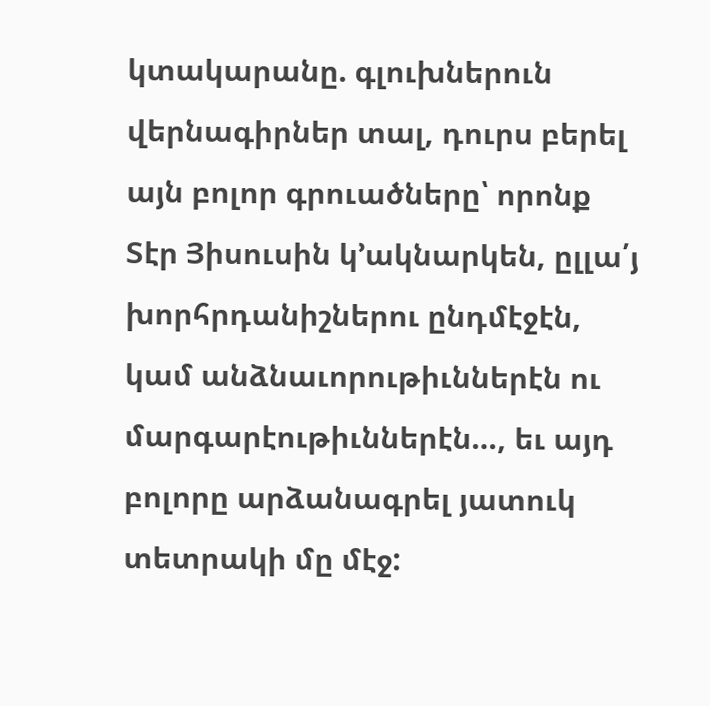կտակարանը. գլուխներուն վերնագիրներ տալ, դուրս բերել այն բոլոր գրուածները՝ որոնք Տէր Յիսուսին կ՚ակնարկեն, ըլլա՛յ խորհրդանիշներու ընդմէջէն, կամ անձնաւորութիւններէն ու մարգարէութիւններէն…, եւ այդ բոլորը արձանագրել յատուկ տետրակի մը մէջ: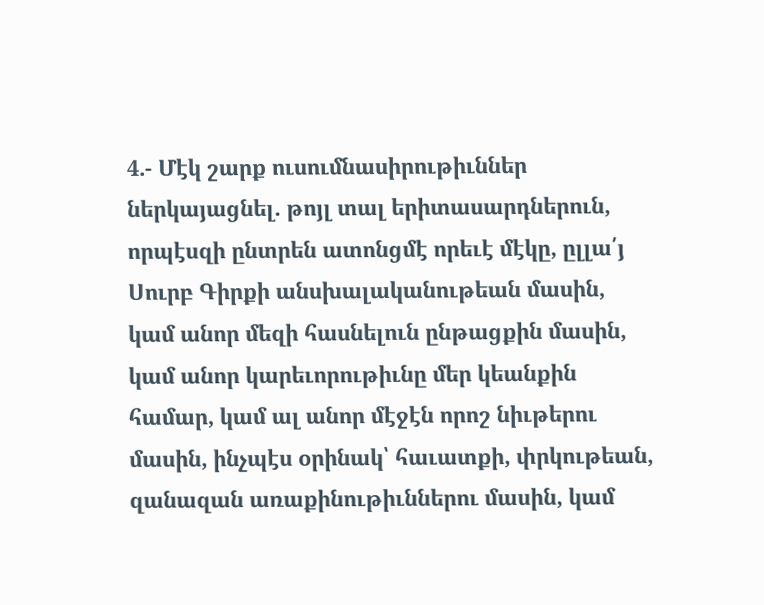4.- Մէկ շարք ուսումնասիրութիւններ ներկայացնել. թոյլ տալ երիտասարդներուն, որպէսզի ընտրեն ատոնցմէ որեւէ մէկը, ըլլա՛յ Սուրբ Գիրքի անսխալականութեան մասին, կամ անոր մեզի հասնելուն ընթացքին մասին, կամ անոր կարեւորութիւնը մեր կեանքին համար, կամ ալ անոր մէջէն որոշ նիւթերու մասին, ինչպէս օրինակ՝ հաւատքի, փրկութեան, զանազան առաքինութիւններու մասին, կամ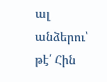ալ անձերու՝ թէ՛ Հին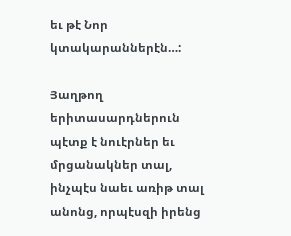եւ թէ Նոր կտակարաններէն…:

Յաղթող երիտասարդներուն պէտք է նուէրներ եւ մրցանակներ տալ, ինչպէս նաեւ առիթ տալ անոնց, որպէսզի իրենց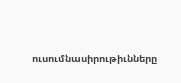ուսումնասիրութիւնները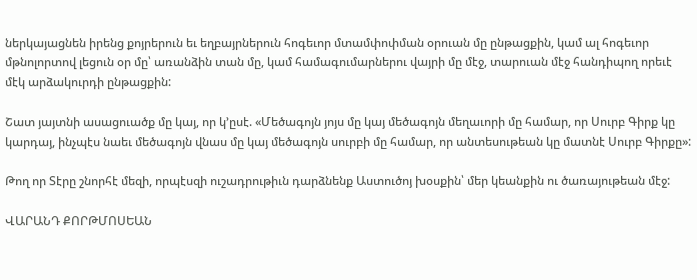ներկայացնեն իրենց քոյրերուն եւ եղբայրներուն հոգեւոր մտամփոփման օրուան մը ընթացքին, կամ ալ հոգեւոր մթնոլորտով լեցուն օր մը՝ առանձին տան մը, կամ համագումարներու վայրի մը մէջ, տարուան մէջ հանդիպող որեւէ մէկ արձակուրդի ընթացքին:

Շատ յայտնի ասացուածք մը կայ, որ կ՚ըսէ. «Մեծագոյն յոյս մը կայ մեծագոյն մեղաւորի մը համար, որ Սուրբ Գիրք կը կարդայ, ինչպէս նաեւ մեծագոյն վնաս մը կայ մեծագոյն սուրբի մը համար, որ անտեսութեան կը մատնէ Սուրբ Գիրքը»:

Թող որ Տէրը շնորհէ մեզի, որպէսզի ուշադրութիւն դարձնենք Աստուծոյ խօսքին՝ մեր կեանքին ու ծառայութեան մէջ:

ՎԱՐԱՆԴ ՔՈՐԹՄՈՍԵԱՆ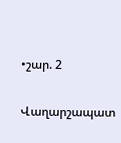•շար. 2

Վաղարշապատ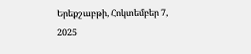Երեքշաբթի, Հոկտեմբեր 7, 2025